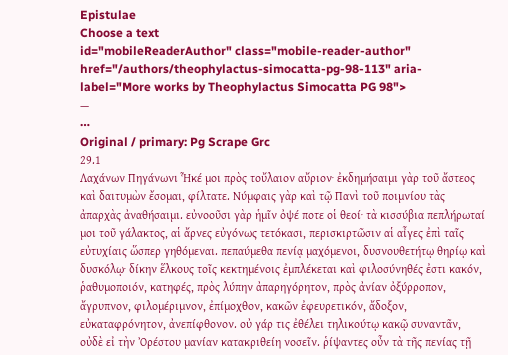Epistulae
Choose a text
id="mobileReaderAuthor" class="mobile-reader-author" href="/authors/theophylactus-simocatta-pg-98-113" aria-label="More works by Theophylactus Simocatta PG 98">
—
⋯
Original / primary: Pg Scrape Grc
29.1
Λαχάνων Πηγάνωνι Ἧκέ μοι πρὸς τοὔλαιον αὔριον· ἐκδημήσαιμι γὰρ τοῦ ἄστεος καὶ δαιτυμὼν ἔσομαι, φίλτατε. Νύμφαις γὰρ καὶ τῷ Πανὶ τοῦ ποιμνίου τὰς ἀπαρχὰς ἀναθήσαιμι. εὐνοοῦσι γὰρ ἡμῖν ὀψέ ποτε οἱ θεοί· τὰ κισσύβια πεπλήρωταί μοι τοῦ γάλακτος, αἱ ἄρνες εὐγόνως τετόκασι, περισκιρτῶσιν αἱ αἶγες ἐπὶ ταῖς εὐτυχίαις ὥσπερ γηθόμεναι. πεπαύμεθα πενίᾳ μαχόμενοι, δυσνουθετήτῳ θηρίῳ καὶ δυσκόλῳ· δίκην ἕλκους τοῖς κεκτημένοις ἐμπλέκεται καὶ φιλοσύνηθές ἐστι κακόν, ῥαθυμοποιόν, κατηφές, πρὸς λύπην ἀπαρηγόρητον, πρὸς ἀνίαν ὀξύρροπον, ἄγρυπνον, φιλομέριμνον, ἐπίμοχθον, κακῶν ἐφευρετικόν, ἄδοξον, εὐκαταφρόνητον, ἀνεπίφθονον. οὐ γάρ τις ἐθέλει τηλικούτῳ κακῷ συναντᾶν, οὐδὲ εἰ τὴν Ὀρέστου μανίαν κατακριθείη νοσεῖν. ῥίψαντες οὖν τὰ τῆς πενίας τῇ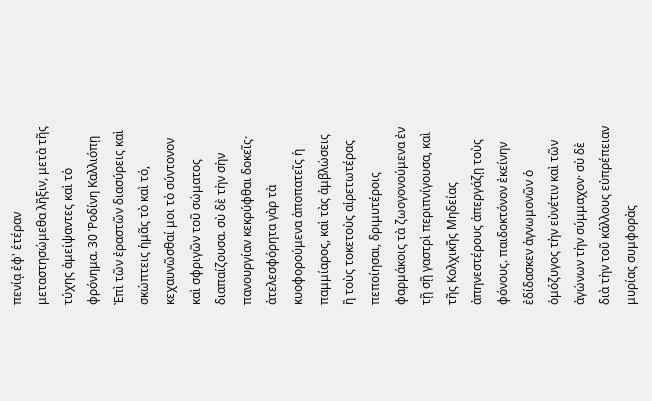πενίᾳ ἐφ' ἑτέραν μεταστησώμεθα λῆξιν, μετὰ τῆς τύχης ἀμείψαντες καὶ τὸ φρόνημα. 30 Ῥοδίνη Καλλιόπῃ Ἐπὶ τῶν ἐραστῶν διασύρεις καὶ σκώπτεις ἡμᾶς τὸ καὶ τό, κεχαυνῶσθαί μοι τὸ σύντονον καὶ σφριγῶν τοῦ σώματος διαπαίζουσα. σὺ δὲ τὴν σὴν πανουργίαν κεκρύφθαι δοκεῖς· ἀτελεσφόρητα γὰρ τὰ κυοφορούμενα ἀποπατεῖς ἡ παμμίαρος, καὶ τὰς ἀμβλώσεις ἢ τοὺς τοκετοὺς αἱρετωτέρας πεποίησαι, δριμυτέροις φαρμάκοις τὰ ζωογονούμενα ἐν τῇ σῇ γαστρὶ περιπνίγουσα, καὶ τῆς Κολχικῆς Μηδείας ἀπηνεστέρους ἀπεργάζῃ τοὺς φόνους. παιδοκτόνον ἐκείνην ἐδίδασκεν ἀγνωμονῶν ὁ ὁμόζυγος τὴν εὐνέτιν καὶ τῶν ἀγώνων τὴν σύμμαχον· σὺ δὲ διὰ τὴν τοῦ κάλλους εὐπρέπειαν μυρίας συμφορὰς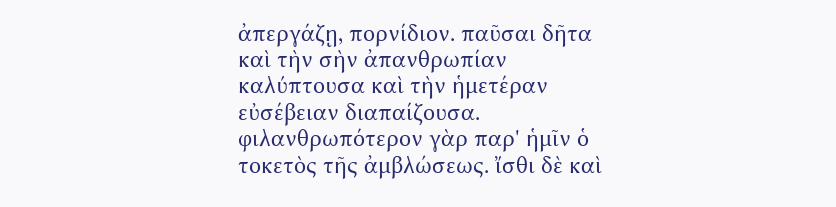ἀπεργάζῃ, πορνίδιον. παῦσαι δῆτα καὶ τὴν σὴν ἀπανθρωπίαν καλύπτουσα καὶ τὴν ἡμετέραν εὐσέβειαν διαπαίζουσα. φιλανθρωπότερον γὰρ παρ' ἡμῖν ὁ τοκετὸς τῆς ἀμβλώσεως. ἴσθι δὲ καὶ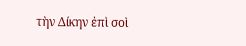τὴν Δίκην ἐπὶ σοὶ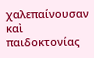χαλεπαίνουσαν καὶ παιδοκτονίας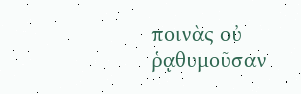ποινὰς οὐ ῥᾳθυμοῦσαν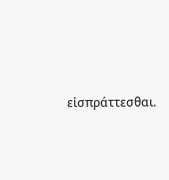εἰσπράττεσθαι.